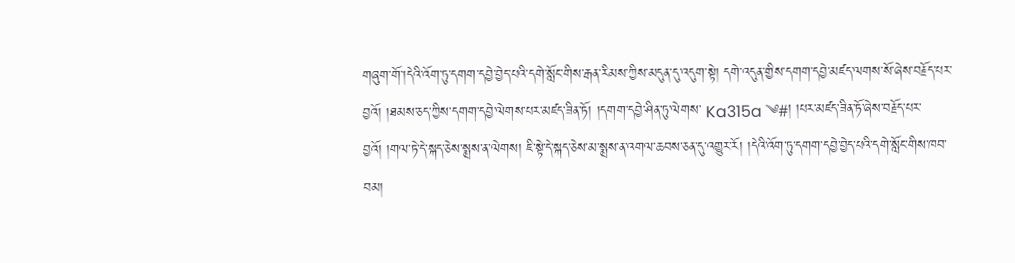གཞུག་གོ་།དེའི་འོག་ཏུ་དགག་དབྱེ་བྱེད་པའི་དགེ་སློང་གིས་རྒན་རིམས་ཀྱིས་མདུན་དུ་འདུག་སྟེ། དགེ་འདུན་གྱིས་དགག་དབྱེ་མཛད་ལགས་སོ་ཞེས་བརྗོད་པར་བྱའོ། །ཐམས་ཅད་ཀྱིས་དགག་དབྱེ་ལེགས་པར་མཛད་ཟིན་ཏོ། །དགག་དབྱེ་ཤིན་ཏུ་ལེགས་ Ka315a ༄#། །པར་མཛད་ཟིན་ཏོ་ཞེས་བརྗོད་པར་བྱའོ། །གལ་ཏེ་དེ་སྐད་ཅེས་སྨྲས་ན་ལེགས། ཇི་སྟེ་དེ་སྐད་ཅེས་མ་སྨྲས་ན་འགལ་ཆབས་ཅན་དུ་འགྱུར་རོ། །དེའི་འོག་ཏུ་དགག་དབྱེ་བྱེད་པའི་དགེ་སློང་གིས་ཁབ་བམ།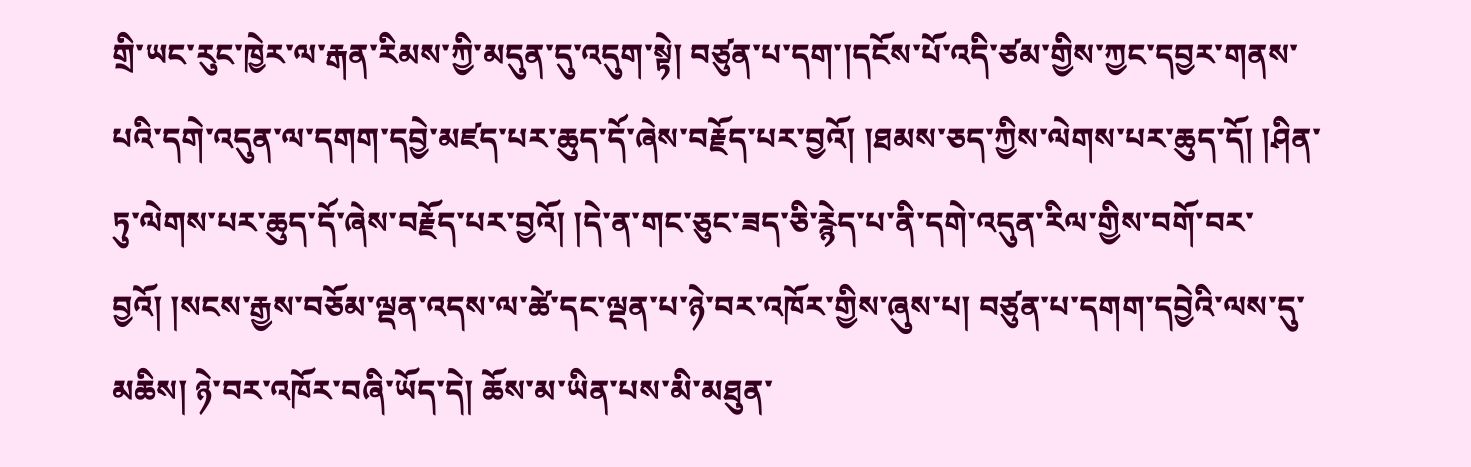གྲི་ཡང་རུང་ཁྱེར་ལ་རྒན་རིམས་ཀྱི་མདུན་དུ་འདུག་སྟེ། བཙུན་པ་དག་།དངོས་པོ་འདི་ཙམ་གྱིས་ཀྱང་དབྱར་གནས་པའི་དགེ་འདུན་ལ་དགག་དབྱེ་མཛད་པར་ཆུད་དོ་ཞེས་བརྗོད་པར་བྱའོ། །ཐམས་ཅད་ཀྱིས་ལེགས་པར་ཆུད་དོ། །ཤིན་ཏུ་ལེགས་པར་ཆུད་དོ་ཞེས་བརྗོད་པར་བྱའོ། །དེ་ན་གང་ཅུང་ཟད་ཅི་རྙེད་པ་ནི་དགེ་འདུན་རིལ་གྱིས་བགོ་བར་བྱའོ། །སངས་རྒྱས་བཅོམ་ལྡན་འདས་ལ་ཚེ་དང་ལྡན་པ་ཉེ་བར་འཁོར་གྱིས་ཞུས་པ། བཙུན་པ་དགག་དབྱེའི་ལས་དུ་མཆིས། ཉེ་བར་འཁོར་བཞི་ཡོད་དེ། ཆོས་མ་ཡིན་པས་མི་མཐུན་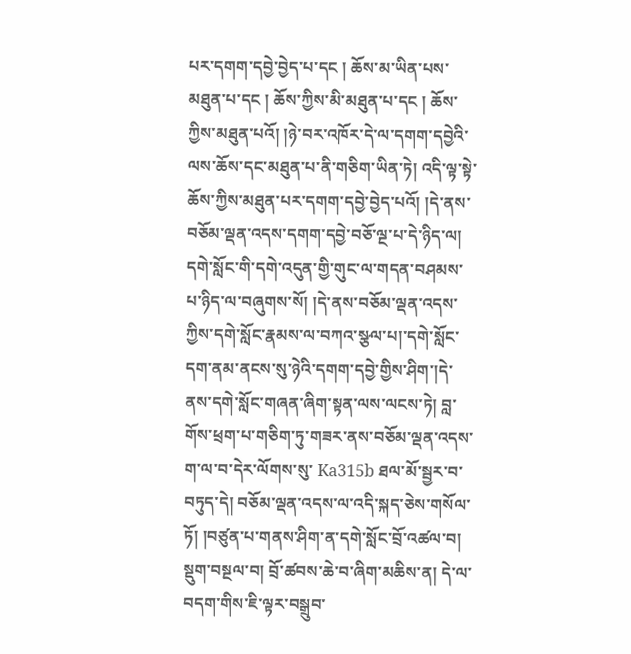པར་དགག་དབྱེ་བྱེད་པ་དང ། ཆོས་མ་ཡིན་པས་མཐུན་པ་དང ། ཆོས་ཀྱིས་མི་མཐུན་པ་དང ། ཆོས་ཀྱིས་མཐུན་པའོ། །ཉེ་བར་འཁོར་དེ་ལ་དགག་དབྱེའི་ལས་ཆོས་དང་མཐུན་པ་ནི་གཅིག་ཡིན་ཏེ། འདི་ལྟ་སྟེ་ཆོས་ཀྱིས་མཐུན་པར་དགག་དབྱེ་བྱེད་པའོ། །དེ་ནས་བཅོམ་ལྡན་འདས་དགག་དབྱེ་བཅོ་ལྔ་པ་དེ་ཉིད་ལ། དགེ་སློང་གི་དགེ་འདུན་གྱི་གུང་ལ་གདན་བཤམས་པ་ཉིད་ལ་བཞུགས་སོ། །དེ་ནས་བཅོམ་ལྡན་འདས་ཀྱིས་དགེ་སློང་རྣམས་ལ་བཀའ་སྩལ་པ།་དགེ་སློང་དག་ནམ་ནངས་སུ་ཉེའི་དགག་དབྱེ་གྱིས་ཤིག་།དེ་ནས་དགེ་སློང་གཞན་ཞིག་སྟན་ལས་ལངས་ཏེ། བླ་གོས་ཕྲག་པ་གཅིག་ཏུ་གཟར་ནས་བཅོམ་ལྡན་འདས་ག་ལ་བ་དེར་ལོགས་སུ་ Ka315b ཐལ་མོ་སྦྱར་བ་བཏུད་དེ། བཅོམ་ལྡན་འདས་ལ་འདི་སྐད་ཅེས་གསོལ་ཏོ། །བཙུན་པ་གནས་ཤིག་ན་དགེ་སློང་བྲོ་འཚལ་བ། སྡུག་བསྔལ་བ། བྲོ་ཚབས་ཆེ་བ་ཞིག་མཆིས་ན། དེ་ལ་བདག་གིས་ཇི་ལྟར་བསྒྲུབ་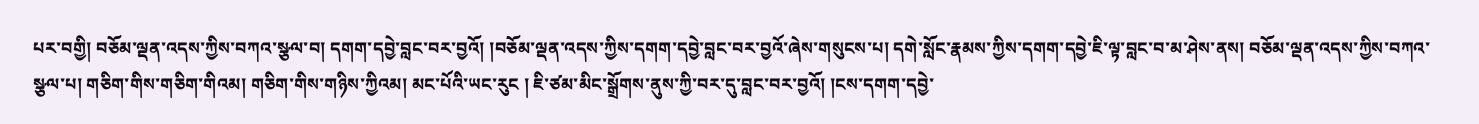པར་བགྱི། བཅོམ་ལྡན་འདས་ཀྱིས་བཀའ་སྩལ་བ། དགག་དབྱེ་བླང་བར་བྱའོ། །བཅོམ་ལྡན་འདས་ཀྱིས་དགག་དབྱེ་བླང་བར་བྱའོ་ཞེས་གསུངས་པ། དགེ་སློང་རྣམས་ཀྱིས་དགག་དབྱེ་ཇི་ལྟ་བླང་བ་མ་ཤེས་ནས། བཅོམ་ལྡན་འདས་ཀྱིས་བཀའ་སྩལ་པ། གཅིག་གིས་གཅིག་གིའམ། གཅིག་གིས་གཉིས་ཀྱིའམ། མང་པོའི་ཡང་རུང ། ཇི་ཙམ་མིང་སྒྲོགས་ནུས་ཀྱི་བར་དུ་བླང་བར་བྱའོ། །ངས་དགག་དབྱེ་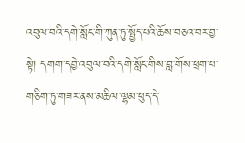འབུལ་བའི་དགེ་སློང་གི་ཀུན་ཏུ་སྤྱོད་པའི་ཆོས་བཅའ་བར་བྱ་སྟེ། དགག་དབྱེ་འབུལ་བའི་དགེ་སློང་གིས་བླ་གོས་ཕྲག་པ་གཅིག་ཏུ་གཟར་ནས་མཆིལ་ལྷམ་ཕུད་དེ་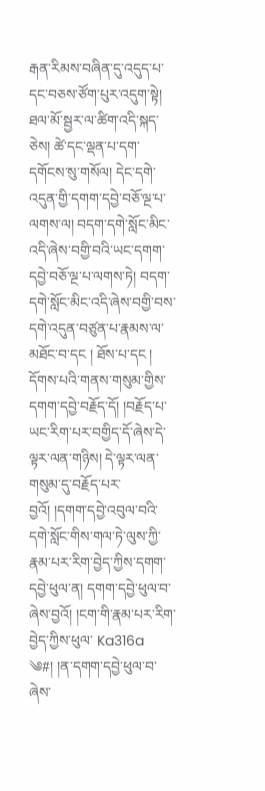རྒན་རིམས་བཞིན་དུ་འདུད་པ་དང་བཅས་ཙོག་པུར་འདུག་སྟེ། ཐལ་མོ་སྦྱར་ལ་ཚིག་འདི་སྐད་ཅེས། ཚེ་དང་ལྡན་པ་དག་དགོངས་སུ་གསོལ། དེང་དགེ་འདུན་གྱི་དགག་དབྱེ་བཅོ་ལྔ་པ་ལགས་ལ། བདག་དགེ་སློང་མིང་འདི་ཞེས་བགྱི་བའི་ཡང་དགག་དབྱེ་བཅོ་ལྔ་པ་ལགས་ཏེ། བདག་དགེ་སློང་མིང་འདི་ཞེས་བགྱི་བས་དགེ་འདུན་བཙུན་པ་རྣམས་ལ་མཐོང་བ་དང ། ཐོས་པ་དང ། དོགས་པའི་གནས་གསུམ་གྱིས་དགག་དབྱེ་བརྗོད་དོ། །བརྗོད་པ་ཡང་རིག་པར་བགྱིད་དོ་ཞེས་དེ་ལྟར་ལན་གཉིས། དེ་ལྟར་ལན་གསུམ་དུ་བརྗོད་པར་བྱའོ། །དགག་དབྱེ་འབུལ་བའི་དགེ་སློང་གིས་གལ་ཏེ་ལུས་ཀྱི་རྣམ་པར་རིག་བྱེད་ཀྱིས་དགག་དབྱེ་ཕུལ་ན། དགག་དབྱེ་ཕུལ་བ་ཞེས་བྱའོ། །ངག་གི་རྣམ་པར་རིག་བྱེད་ཀྱིས་ཕུལ་ Ka316a ༄#། །ན་དགག་དབྱེ་ཕུལ་བ་ཞེས་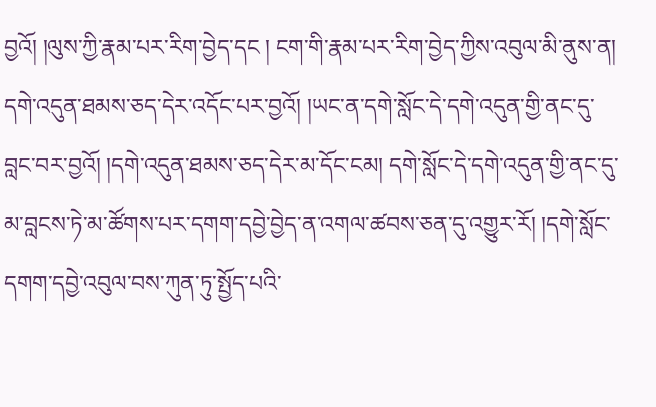བྱའོ། །ལུས་ཀྱི་རྣམ་པར་རིག་བྱེད་དང ། ངག་གི་རྣམ་པར་རིག་བྱེད་ཀྱིས་འབུལ་མི་ནུས་ན། དགེ་འདུན་ཐམས་ཅད་དེར་འདོང་པར་བྱའོ། །ཡང་ན་དགེ་སློང་དེ་དགེ་འདུན་གྱི་ནང་དུ་བླང་བར་བྱའོ། །དགེ་འདུན་ཐམས་ཅད་དེར་མ་དོང་ངམ། དགེ་སློང་དེ་དགེ་འདུན་གྱི་ནང་དུ་མ་བླངས་ཏེ་མ་ཚོགས་པར་དགག་དབྱེ་བྱེད་ན་འགལ་ཚབས་ཅན་དུ་འགྱུར་རོ། །དགེ་སློང་དགག་དབྱེ་འབུལ་བས་ཀུན་ཏུ་སྤྱོད་པའི་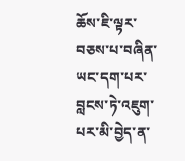ཆོས་ཇི་ལྟར་བཅས་པ་བཞིན་ཡང་དག་པར་བླངས་ཏེ་འཇུག་པར་མི་བྱེད་ན་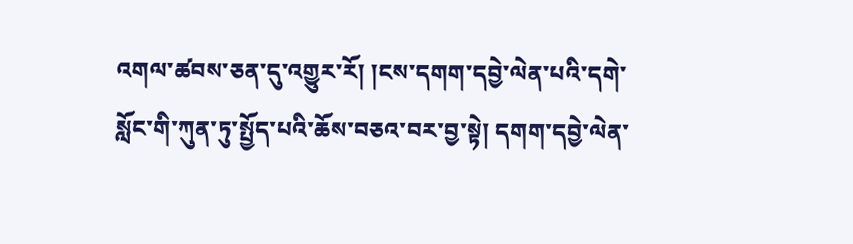འགལ་ཚབས་ཅན་དུ་འགྱུར་རོ། །ངས་དགག་དབྱེ་ལེན་པའི་དགེ་སློང་གི་ཀུན་ཏུ་སྤྱོད་པའི་ཆོས་བཅའ་བར་བྱ་སྟེ། དགག་དབྱེ་ལེན་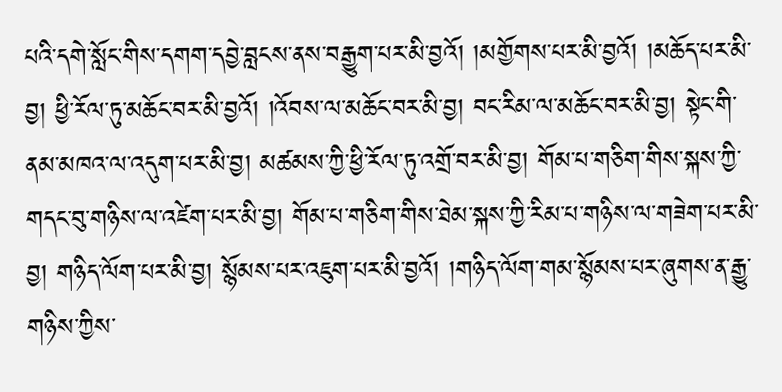པའི་དགེ་སློང་གིས་དགག་དབྱེ་བླངས་ནས་བརྒྱུག་པར་མི་བྱའོ། །མགྱོགས་པར་མི་བྱའོ། །མཆོད་པར་མི་བྱ། ཕྱི་རོལ་ཏུ་མཆོང་བར་མི་བྱའོ། །འོབས་ལ་མཆོང་བར་མི་བྱ། བང་རིམ་ལ་མཆོང་བར་མི་བྱ། སྟེང་གི་ནམ་མཁའ་ལ་འདུག་པར་མི་བྱ། མཚམས་ཀྱི་ཕྱི་རོལ་ཏུ་འགྲོ་བར་མི་བྱ། གོམ་པ་གཅིག་གིས་སྐས་ཀྱི་གདང་བུ་གཉིས་ལ་འཛེག་པར་མི་བྱ། གོམ་པ་གཅིག་གིས་ཐེམ་སྐས་ཀྱི་རིམ་པ་གཉིས་ལ་གཟེག་པར་མི་བྱ། གཉིད་ལོག་པར་མི་བྱ། སྙོམས་པར་འཇུག་པར་མི་བྱའོ། །གཉིད་ལོག་གམ་སྙོམས་པར་ཞུགས་ན་རྒྱུ་གཉིས་ཀྱིས་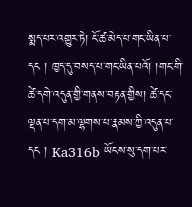སྨད་པར་འགྱུར་ཏེ། ངོ་ཚ་མེད་པ་གང་ཡིན་པ་དང ། ཁྱད་དུ་བསད་པ་གང་ཡིན་པའོ། །གང་གི་ཚེ་དགེ་འདུན་གྱི་གནས་བརྟན་གྱིས། ཚེ་དང་ལྡན་པ་དག་མ་ལྷགས་པ་རྣམས་ཀྱི་འདུན་པ་དང ། Ka316b ཡོངས་སུ་དག་པར་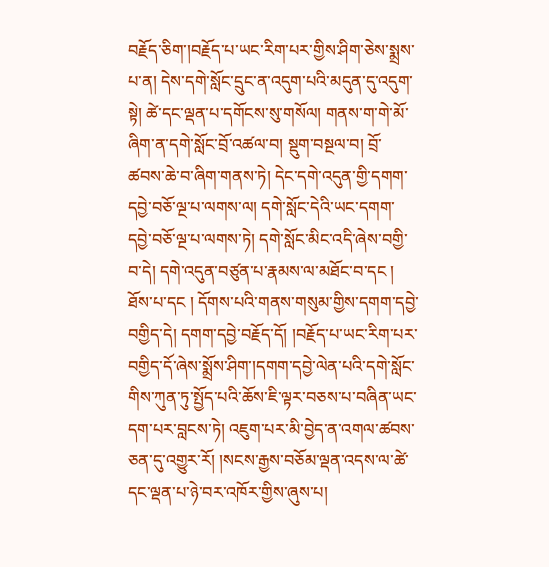བརྗོད་ཅིག་།བརྗོད་པ་ཡང་རིག་པར་གྱིས་ཤིག་ཅེས་སྨྲས་པ་ན། དེས་དགེ་སློང་དྲུང་ན་འདུག་པའི་མདུན་དུ་འདུག་སྟེ། ཚེ་དང་ལྡན་པ་དགོངས་སུ་གསོལ། གནས་ག་གེ་མོ་ཞིག་ན་དགེ་སློང་བྲོ་འཚལ་བ། སྡུག་བསྔལ་བ། བྲོ་ཚབས་ཆེ་བ་ཞིག་གནས་ཏེ། དེང་དགེ་འདུན་གྱི་དགག་དབྱེ་བཅོ་ལྔ་པ་ལགས་ལ། དགེ་སློང་དེའི་ཡང་དགག་དབྱེ་བཅོ་ལྔ་པ་ལགས་ཏེ། དགེ་སློང་མིང་འདི་ཞེས་བགྱི་བ་དེ། དགེ་འདུན་བཙུན་པ་རྣམས་ལ་མཐོང་བ་དང ། ཐོས་པ་དང ། དོགས་པའི་གནས་གསུམ་གྱིས་དགག་དབྱེ་བགྱིད་དེ། དགག་དབྱེ་བརྗོད་དོ། །བརྗོད་པ་ཡང་རིག་པར་བགྱིད་དོ་ཞེས་སྨྲོས་ཤིག་།དགག་དབྱེ་ལེན་པའི་དགེ་སློང་གིས་ཀུན་ཏུ་སྤྱོད་པའི་ཆོས་ཇི་ལྟར་བཅས་པ་བཞིན་ཡང་དག་པར་བླངས་ཏེ། འཇུག་པར་མི་བྱེད་ན་འགལ་ཚབས་ཅན་དུ་འགྱུར་རོ། །སངས་རྒྱས་བཅོམ་ལྡན་འདས་ལ་ཚེ་དང་ལྡན་པ་ཉེ་བར་འཁོར་གྱིས་ཞུས་པ།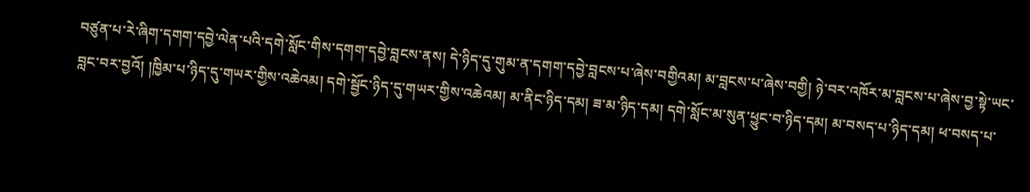བཙུན་པ་རེ་ཞིག་དགག་དབྱེ་ལེན་པའི་དགེ་སློང་གིས་དགག་དབྱེ་བླངས་ནས། དེ་ཉིད་དུ་གུམ་ན་དགག་དབྱེ་བླངས་པ་ཞེས་བགྱིའམ། མ་བླངས་པ་ཞེས་བགྱི། ཉེ་བར་འཁོར་མ་བླངས་པ་ཞེས་བྱ་སྟེ་ཡང་བླང་བར་བྱའོ། །ཁྱིམ་པ་ཉིད་དུ་གཡར་གྱིས་འཆེའམ། དགེ་སྦྱོང་ཉིད་དུ་གཡར་གྱིས་འཆེའམ། མ་ནིང་ཉིད་དམ། ཟ་མ་ཉིད་དམ། དགེ་སློང་མ་སུན་ཕྱུང་བ་ཉིད་དམ། མ་བསད་པ་ཉིད་དམ། ཕ་བསད་པ་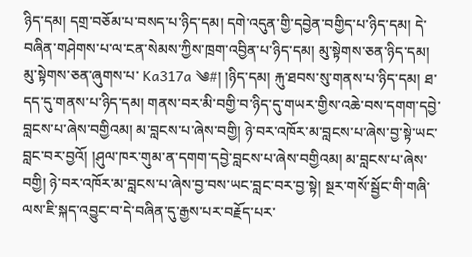ཉིད་དམ། དགྲ་བཅོམ་པ་བསད་པ་ཉིད་དམ། དགེ་འདུན་གྱི་དབྱེན་བགྱིད་པ་ཉིད་དམ། དེ་བཞིན་གཤེགས་པ་ལ་ངན་སེམས་ཀྱིས་ཁྲག་འབྱིན་པ་ཉིད་དམ། མུ་སྟེགས་ཅན་ཉིད་དམ། མུ་སྟེགས་ཅན་ཞུགས་པ་ Ka317a ༄#། །ཉིད་དམ། རྐུ་ཐབས་སུ་གནས་པ་ཉིད་དམ། ཐ་དད་དུ་གནས་པ་ཉིད་དམ། གནས་བར་མི་བགྱི་བ་ཉིད་དུ་གཡར་གྱིས་འཆེ་བས་དགག་དབྱེ་བླངས་པ་ཞེས་བགྱིའམ། མ་བླངས་པ་ཞེས་བགྱི། ཉེ་བར་འཁོར་མ་བླངས་པ་ཞེས་བྱ་སྟེ་ཡང་བླང་བར་བྱའོ། །ཤུལ་ཁར་གུམ་ན་དགག་དབྱེ་བླངས་པ་ཞེས་བགྱིའམ། མ་བླངས་པ་ཞེས་བགྱི། ཉེ་བར་འཁོར་མ་བླངས་པ་ཞེས་བྱ་བས་ཡང་བླང་བར་བྱ་སྟེ། སྔར་གསོ་སྦྱོང་གི་གཞི་ལས་ཇི་སྐད་འབྱུང་བ་དེ་བཞིན་དུ་རྒྱས་པར་བརྗོད་པར་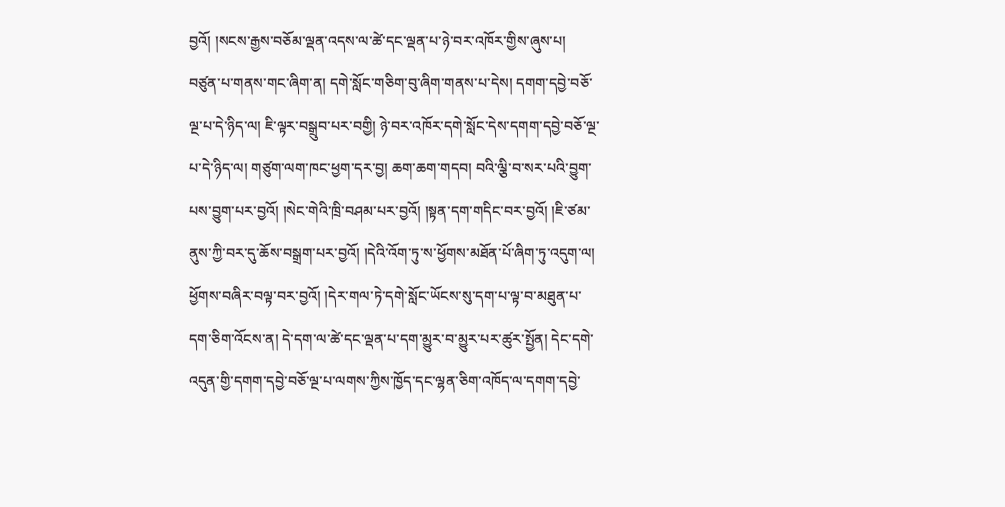བྱའོ། །སངས་རྒྱས་བཅོམ་ལྡན་འདས་ལ་ཚེ་དང་ལྡན་པ་ཉེ་བར་འཁོར་གྱིས་ཞུས་པ། བཙུན་པ་གནས་གང་ཞིག་ན། དགེ་སློང་གཅིག་བུ་ཞིག་གནས་པ་དེས། དགག་དབྱེ་བཅོ་ལྔ་པ་དེ་ཉིད་ལ། ཇི་ལྟར་བསྒྲུབ་པར་བགྱི། ཉེ་བར་འཁོར་དགེ་སློང་དེས་དགག་དབྱེ་བཅོ་ལྔ་པ་དེ་ཉིད་ལ། གཙུག་ལག་ཁང་ཕྱག་དར་བྱ། ཆག་ཆག་གདབ། བའི་ལྕི་བ་སར་པའི་བྱུག་པས་བྱུག་པར་བྱའོ། །སེང་གེའི་ཁྲི་བཤམ་པར་བྱའོ། །སྟན་དག་གདིང་བར་བྱའོ། །ཇི་ཙམ་ནུས་ཀྱི་བར་དུ་ཆོས་བསྒྲག་པར་བྱའོ། །དེའི་འོག་ཏུ་ས་ཕྱོགས་མཐོན་པོ་ཞིག་ཏུ་འདུག་ལ། ཕྱོགས་བཞིར་བལྟ་བར་བྱའོ། །དེར་གལ་ཏེ་དགེ་སློང་ཡོངས་སུ་དག་པ་ལྟ་བ་མཐུན་པ་དག་ཅིག་འོངས་ན། དེ་དག་ལ་ཚེ་དང་ལྡན་པ་དག་མྱུར་བ་མྱུར་པར་ཚུར་སྤྱོན། དེང་དགེ་འདུན་གྱི་དགག་དབྱེ་བཅོ་ལྔ་པ་ལགས་ཀྱིས་ཁྱོད་དང་ལྷན་ཅིག་འཁོད་ལ་དགག་དབྱེ་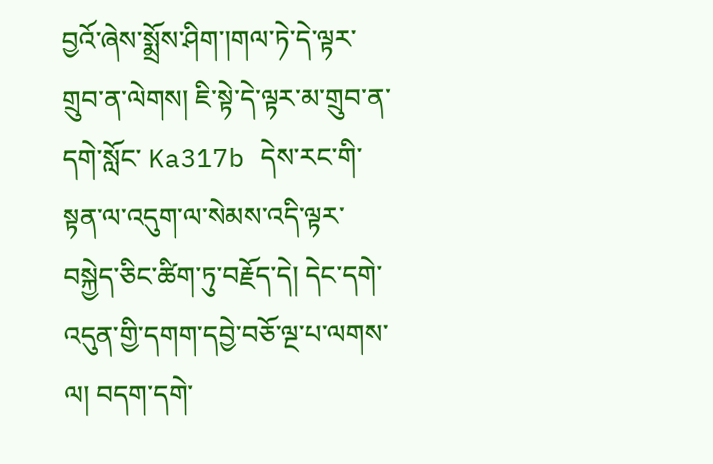བྱའོ་ཞེས་སྨྲོས་ཤིག་།གལ་ཏེ་དེ་ལྟར་གྲུབ་ན་ལེགས། ཇི་སྟེ་དེ་ལྟར་མ་གྲུབ་ན་དགེ་སློང་ Ka317b དེས་རང་གི་སྟན་ལ་འདུག་ལ་སེམས་འདི་ལྟར་བསྐྱེད་ཅིང་ཚིག་ཏུ་བརྗོད་དེ། དེང་དགེ་འདུན་གྱི་དགག་དབྱེ་བཅོ་ལྔ་པ་ལགས་ལ། བདག་དགེ་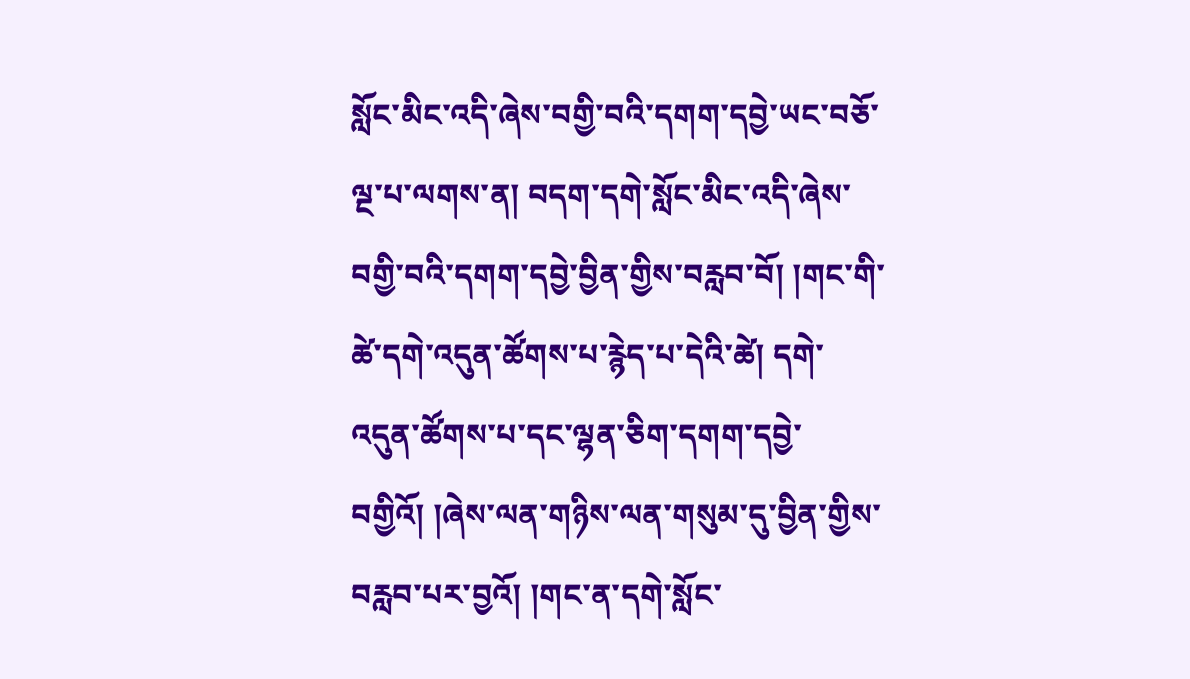སློང་མིང་འདི་ཞེས་བགྱི་བའི་དགག་དབྱེ་ཡང་བཅོ་ལྔ་པ་ལགས་ན། བདག་དགེ་སློང་མིང་འདི་ཞེས་བགྱི་བའི་དགག་དབྱེ་བྱིན་གྱིས་བརླབ་བོ། །གང་གི་ཚེ་དགེ་འདུན་ཚོགས་པ་རྙེད་པ་དེའི་ཚེ། དགེ་འདུན་ཚོགས་པ་དང་ལྷན་ཅིག་དགག་དབྱེ་བགྱིའོ། །ཞེས་ལན་གཉིས་ལན་གསུམ་དུ་བྱིན་གྱིས་བརླབ་པར་བྱའོ། །གང་ན་དགེ་སློང་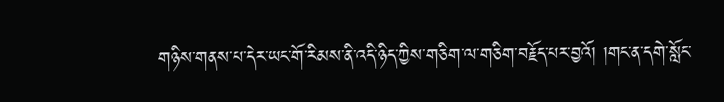གཉིས་གནས་པ་དེར་ཡང་གོ་རིམས་ནི་འདི་ཉིད་ཀྱིས་གཅིག་ལ་གཅིག་བརྗོད་པར་བྱའོ། །གང་ན་དགེ་སློང་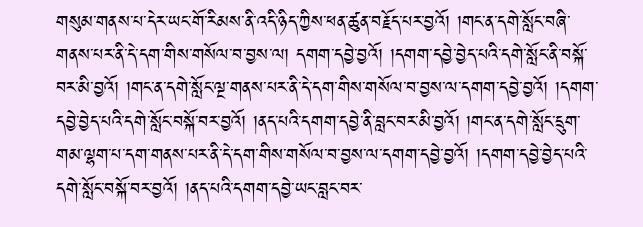གསུམ་གནས་པ་དེར་ཡང་གོ་རིམས་ནི་འདི་ཉིད་ཀྱིས་ཕན་ཚུན་བརྗོད་པར་བྱའོ། །གང་ན་དགེ་སློང་བཞི་གནས་པར་ནི་དེ་དག་གིས་གསོལ་བ་བྱས་ལ། དགག་དབྱེ་བྱའོ། །དགག་དབྱེ་བྱེད་པའི་དགེ་སློང་ནི་བསྐོ་བར་མི་བྱའོ། །གང་ན་དགེ་སློང་ལྔ་གནས་པར་ནི་དེ་དག་གིས་གསོལ་བ་བྱས་ལ་དགག་དབྱེ་བྱའོ། །དགག་དབྱེ་བྱེད་པའི་དགེ་སློང་བསྐོ་བར་བྱའོ། །ནད་པའི་དགག་དབྱེ་ནི་བླང་བར་མི་བྱའོ། །གང་ན་དགེ་སློང་དྲུག་གམ་ལྷག་པ་དག་གནས་པར་ནི་དེ་དག་གིས་གསོལ་བ་བྱས་ལ་དགག་དབྱེ་བྱའོ། །དགག་དབྱེ་བྱེད་པའི་དགེ་སློང་བསྐོ་བར་བྱའོ། །ནད་པའི་དགག་དབྱེ་ཡང་བླང་བར་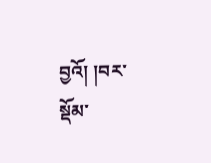བྱའོ། །བར་སྡོམ་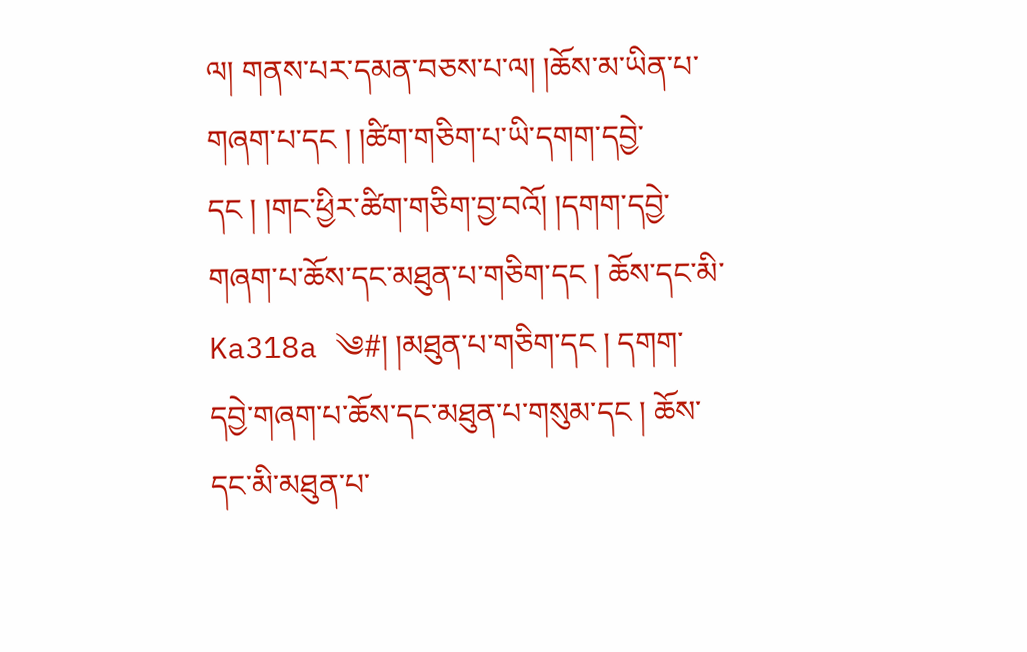ལ། གནས་པར་དམན་བཅས་པ་ལ། །ཆོས་མ་ཡིན་པ་གཞག་པ་དང ། །ཚིག་གཅིག་པ་ཡི་དགག་དབྱེ་དང ། །གང་ཕྱིར་ཚིག་གཅིག་བྱ་བའོ། །དགག་དབྱེ་གཞག་པ་ཆོས་དང་མཐུན་པ་གཅིག་དང ། ཆོས་དང་མི་ Ka318a ༄#། །མཐུན་པ་གཅིག་དང ། དགག་དབྱེ་གཞག་པ་ཆོས་དང་མཐུན་པ་གསུམ་དང ། ཆོས་དང་མི་མཐུན་པ་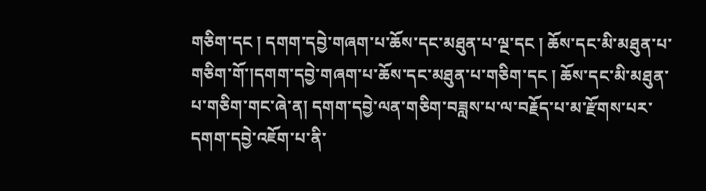གཅིག་དང ། དགག་དབྱེ་གཞག་པ་ཆོས་དང་མཐུན་པ་ལྔ་དང ། ཆོས་དང་མི་མཐུན་པ་གཅིག་གོ་།དགག་དབྱེ་གཞག་པ་ཆོས་དང་མཐུན་པ་གཅིག་དང ། ཆོས་དང་མི་མཐུན་པ་གཅིག་གང་ཞེ་ན། དགག་དབྱེ་ལན་གཅིག་བཟླས་པ་ལ་བརྗོད་པ་མ་རྫོགས་པར་དགག་དབྱེ་འཇོག་པ་ནི་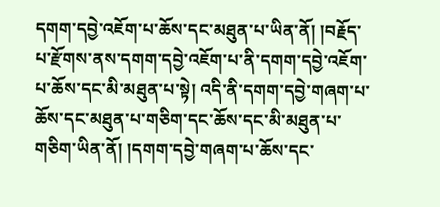དགག་དབྱེ་འཇོག་པ་ཆོས་དང་མཐུན་པ་ཡིན་ནོ། །བརྗོད་པ་རྫོགས་ནས་དགག་དབྱེ་འཇོག་པ་ནི་དགག་དབྱེ་འཇོག་པ་ཆོས་དང་མི་མཐུན་པ་སྟེ། འདི་ནི་དགག་དབྱེ་གཞག་པ་ཆོས་དང་མཐུན་པ་གཅིག་དང་ཆོས་དང་མི་མཐུན་པ་གཅིག་ཡིན་ནོ། །དགག་དབྱེ་གཞག་པ་ཆོས་དང་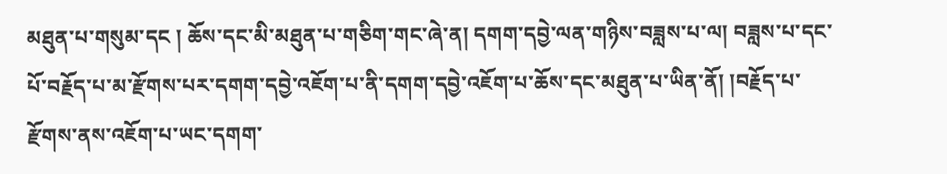མཐུན་པ་གསུམ་དང ། ཆོས་དང་མི་མཐུན་པ་གཅིག་གང་ཞེ་ན། དགག་དབྱེ་ལན་གཉིས་བཟླས་པ་ལ། བཟླས་པ་དང་པོ་བརྗོད་པ་མ་རྫོགས་པར་དགག་དབྱེ་འཇོག་པ་ནི་དགག་དབྱེ་འཇོག་པ་ཆོས་དང་མཐུན་པ་ཡིན་ནོ། །བརྗོད་པ་རྫོགས་ནས་འཇོག་པ་ཡང་དགག་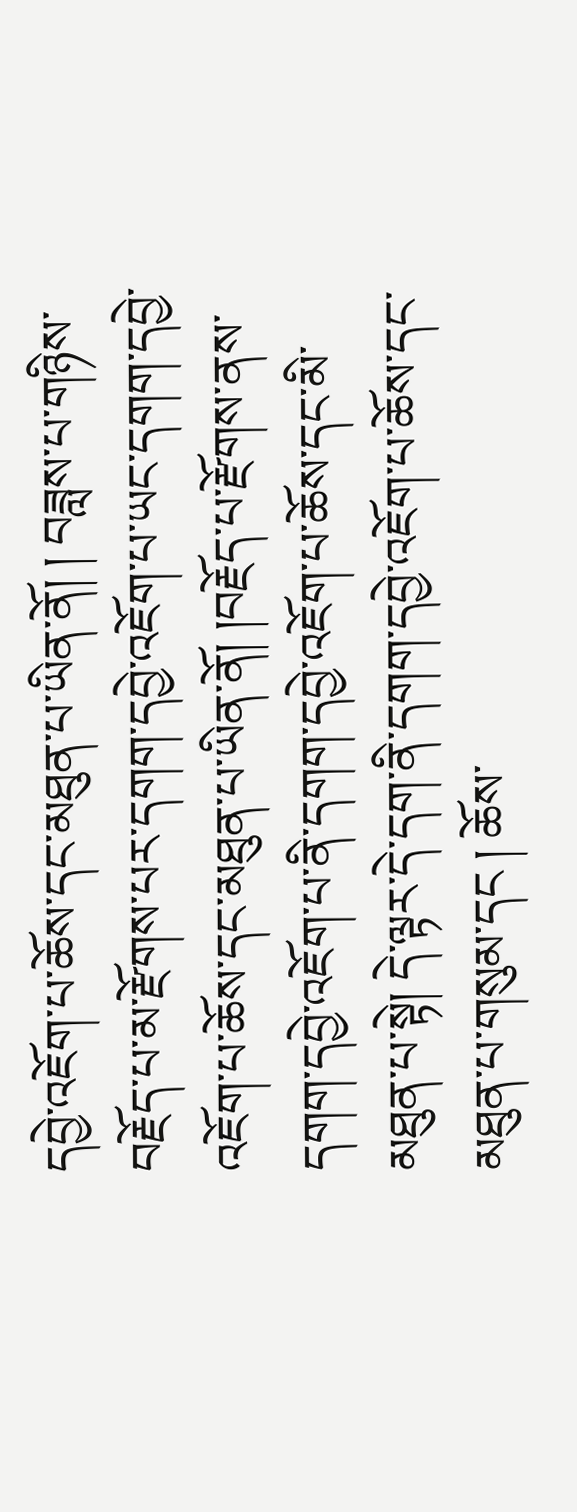དབྱེ་འཇོག་པ་ཆོས་དང་མཐུན་པ་ཡིན་ནོ། ། བཟླས་པ་གཉིས་བརྗོད་པ་མ་རྫོགས་པར་དགག་དབྱེ་འཇོག་པ་ཡང་དགག་དབྱེ་འཇོག་པ་ཆོས་དང་མཐུན་པ་ཡིན་ནོ། །བརྗོད་པ་རྫོགས་ནས་དགག་དབྱེ་འཇོག་པ་ནི་དགག་དབྱེ་འཇོག་པ་ཆོས་དང་མི་མཐུན་པ་སྟེ། དེ་ལྟར་དེ་དག་ནི་དགག་དབྱེ་འཇོག་པ་ཆོས་དང་མཐུན་པ་གསུམ་དང ། ཆོས་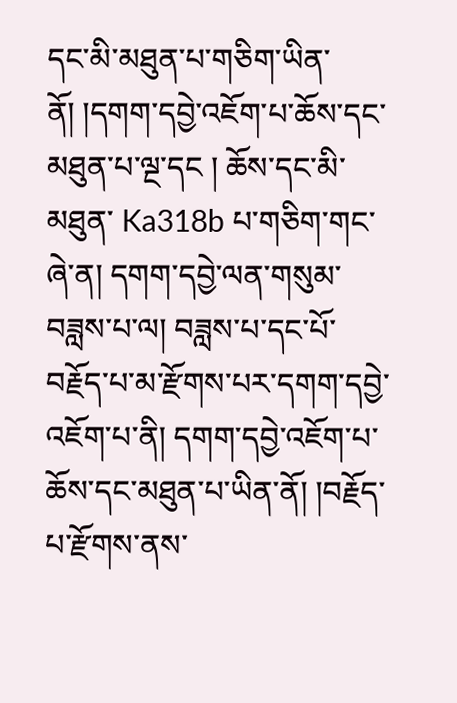དང་མི་མཐུན་པ་གཅིག་ཡིན་ནོ། །དགག་དབྱེ་འཇོག་པ་ཆོས་དང་མཐུན་པ་ལྔ་དང ། ཆོས་དང་མི་མཐུན་ Ka318b པ་གཅིག་གང་ཞེ་ན། དགག་དབྱེ་ལན་གསུམ་བཟླས་པ་ལ། བཟླས་པ་དང་པོ་བརྗོད་པ་མ་རྫོགས་པར་དགག་དབྱེ་འཇོག་པ་ནི། དགག་དབྱེ་འཇོག་པ་ཆོས་དང་མཐུན་པ་ཡིན་ནོ། །བརྗོད་པ་རྫོགས་ནས་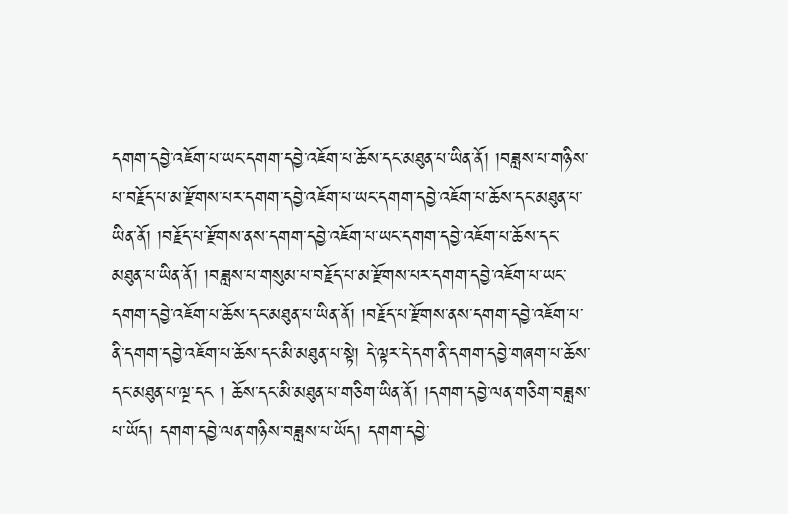དགག་དབྱེ་འཇོག་པ་ཡང་དགག་དབྱེ་འཇོག་པ་ཆོས་དང་མཐུན་པ་ཡིན་ནོ། །བཟླས་པ་གཉིས་པ་བརྗོད་པ་མ་རྫོགས་པར་དགག་དབྱེ་འཇོག་པ་ཡང་དགག་དབྱེ་འཇོག་པ་ཆོས་དང་མཐུན་པ་ཡིན་ནོ། །བརྗོད་པ་རྫོགས་ནས་དགག་དབྱེ་འཇོག་པ་ཡང་དགག་དབྱེ་འཇོག་པ་ཆོས་དང་མཐུན་པ་ཡིན་ནོ། །བཟླས་པ་གསུམ་པ་བརྗོད་པ་མ་རྫོགས་པར་དགག་དབྱེ་འཇོག་པ་ཡང་དགག་དབྱེ་འཇོག་པ་ཆོས་དང་མཐུན་པ་ཡིན་ནོ། །བརྗོད་པ་རྫོགས་ནས་དགག་དབྱེ་འཇོག་པ་ནི་དགག་དབྱེ་འཇོག་པ་ཆོས་དང་མི་མཐུན་པ་སྟེ། དེ་ལྟར་དེ་དག་ནི་དགག་དབྱེ་གཞག་པ་ཆོས་དང་མཐུན་པ་ལྔ་དང ། ཆོས་དང་མི་མཐུན་པ་གཅིག་ཡིན་ནོ། །དགག་དབྱེ་ལན་གཅིག་བཟླས་པ་ཡོད། དགག་དབྱེ་ལན་གཉིས་བཟླས་པ་ཡོད། དགག་དབྱེ་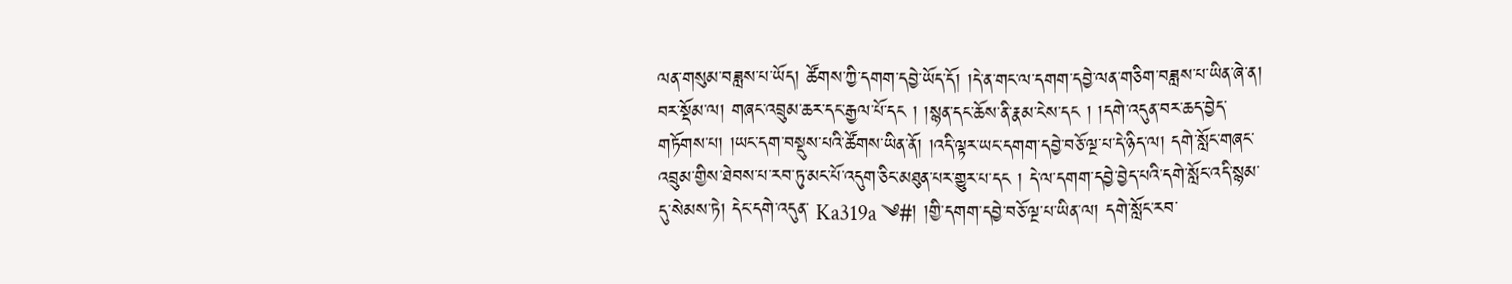ལན་གསུམ་བཟླས་པ་ཡོད། ཚོགས་ཀྱི་དགག་དབྱེ་ཡོད་དོ། །དེ་ན་གང་ལ་དགག་དབྱེ་ལན་གཅིག་བཟླས་པ་ཡིན་ཞེ་ན། བར་སྡོམ་ལ། གཞང་འབྲུམ་ཆར་དང་རྒྱལ་པོ་དང ། །སྙན་དང་ཆོས་ནི་རྣམ་ངེས་དང ། །དགེ་འདུན་བར་ཆད་བྱེད་གཏོགས་པ། །ཡང་དག་བསྡུས་པའི་ཚོགས་ཡིན་ནོ། །འདི་ལྟར་ཡང་དགག་དབྱེ་བཅོ་ལྔ་པ་དེ་ཉིད་ལ། དགེ་སློང་གཞང་འབྲུམ་གྱིས་ཐེབས་པ་རབ་ཏུ་མང་པོ་འདུག་ཅིང་མཐུན་པར་གྱུར་པ་དང ། དེ་ལ་དགག་དབྱེ་བྱེད་པའི་དགེ་སློང་འདི་སྙམ་དུ་སེམས་ཏེ། དེང་དགེ་འདུན་ Ka319a ༄#། །གྱི་དགག་དབྱེ་བཅོ་ལྔ་པ་ཡིན་ལ། དགེ་སློང་རབ་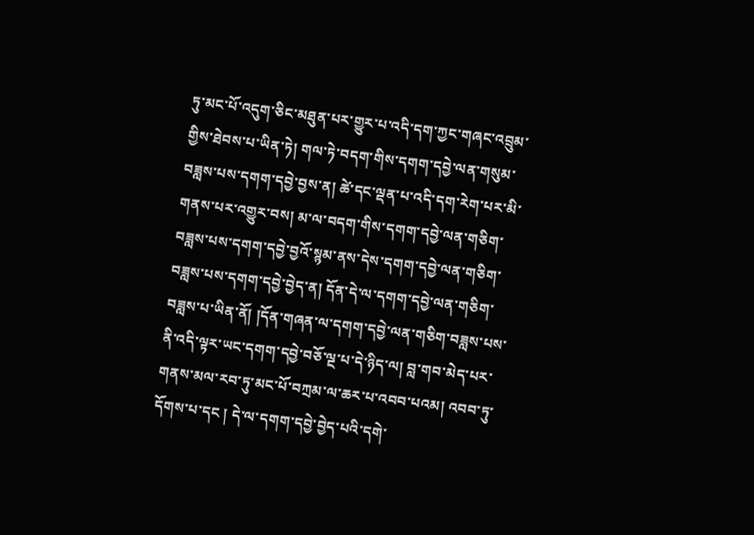ཏུ་མང་པོ་འདུག་ཅིང་མཐུན་པར་གྱུར་པ་འདི་དག་ཀྱང་གཞང་འབྲུམ་གྱིས་ཐེབས་པ་ཡིན་ཏེ། གལ་ཏེ་བདག་གིས་དགག་དབྱེ་ལན་གསུམ་བཟླས་པས་དགག་དབྱེ་བྱས་ན། ཚེ་དང་ལྡན་པ་འདི་དག་རེག་པར་མི་གནས་པར་འགྱུར་བས། མ་ལ་བདག་གིས་དགག་དབྱེ་ལན་གཅིག་བཟླས་པས་དགག་དབྱེ་བྱའོ་སྙམ་ནས་དེས་དགག་དབྱེ་ལན་གཅིག་བཟླས་པས་དགག་དབྱེ་བྱེད་ན། དོན་དེ་ལ་དགག་དབྱེ་ལན་གཅིག་བཟླས་པ་ཡིན་ནོ། །དོན་གཞན་ལ་དགག་དབྱེ་ལན་གཅིག་བཟླས་པས་ནི་འདི་ལྟར་ཡང་དགག་དབྱེ་བཅོ་ལྔ་པ་དེ་ཉིད་ལ། བླ་གབ་མེད་པར་གནས་མལ་རབ་ཏུ་མང་པོ་བཀྲམ་ལ་ཆར་པ་འབབ་པའམ། འབབ་ཏུ་དོགས་པ་དང ། དེ་ལ་དགག་དབྱེ་བྱེད་པའི་དགེ་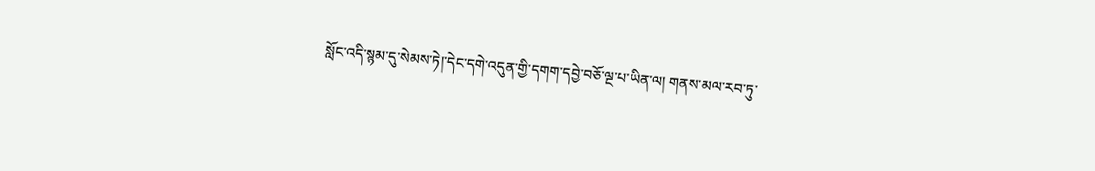སློང་འདི་སྙམ་དུ་སེམས་ཏེ།་དེང་དགེ་འདུན་གྱི་དགག་དབྱེ་བཅོ་ལྔ་པ་ཡིན་ལ། གནས་མལ་རབ་ཏུ་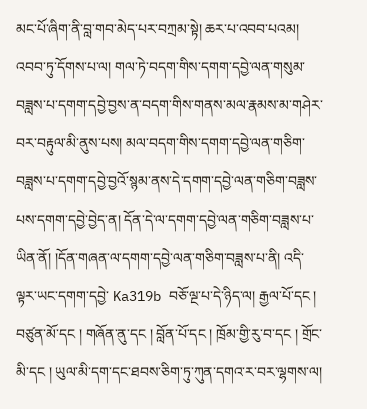མང་པོ་ཞིག་ནི་བླ་གབ་མེད་པར་བཀྲམ་སྟེ། ཆར་པ་འབབ་པའམ། འབབ་ཏུ་དོགས་པ་ལ། གལ་ཏེ་བདག་གིས་དགག་དབྱེ་ལན་གསུམ་བཟླས་པ་དགག་དབྱེ་བྱས་ན་བདག་གིས་གནས་མལ་རྣམས་མ་གཤེར་བར་བརྟུལ་མི་ནུས་པས། མལ་བདག་གིས་དགག་དབྱེ་ལན་གཅིག་བཟླས་པ་དགག་དབྱེ་བྱའོ་སྙམ་ནས་དེ་དགག་དབྱེ་ལན་གཅིག་བཟླས་པས་དགག་དབྱེ་བྱེད་ན། དོན་དེ་ལ་དགག་དབྱེ་ལན་གཅིག་བཟླས་པ་ཡིན་ནོ། །དོན་གཞན་ལ་དགག་དབྱེ་ལན་གཅིག་བཟླས་པ་ནི། འདི་ལྟར་ཡང་དགག་དབྱེ་ Ka319b བཅོ་ལྔ་པ་དེ་ཉིད་ལ། རྒྱལ་པོ་དང ། བཙུན་མོ་དང ། གཞོན་ནུ་དང ། བློན་པོ་དང ། ཁྲོམ་གྱི་རུ་བ་དང ། གྲོང་མི་དང ། ཡུལ་མི་དག་དང་ཐབས་ཅིག་ཏུ་ཀུན་དགའ་ར་བར་ལྷགས་ལ།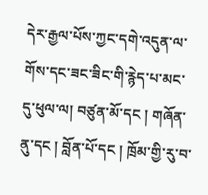དེར་རྒྱལ་པོས་ཀྱང་དགེ་འདུན་ལ་གོས་དང་ཟང་ཟིང་གི་རྙེད་པ་མང་དུ་ཕུལ་ལ། བཙུན་མོ་དང ། གཞོན་ནུ་དང ། བློན་པོ་དང ། ཁྲོམ་གྱི་རུ་བ་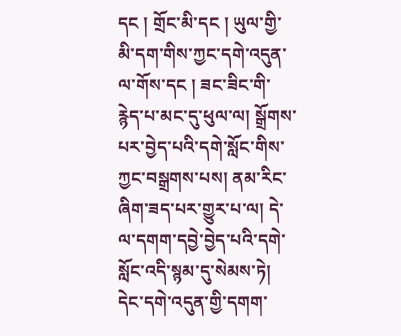དང ། གྲོང་མི་དང ། ཡུལ་གྱི་མི་དག་གིས་ཀྱང་དགེ་འདུན་ལ་གོས་དང ། ཟང་ཟིང་གི་རྙེད་པ་མང་དུ་ཕུལ་ལ། སྒྲོགས་པར་བྱེད་པའི་དགེ་སློང་གིས་ཀྱང་བསྒྲགས་པས། ནམ་རིང་ཞིག་ཟད་པར་གྱུར་པ་ལ། དེ་ལ་དགག་དབྱེ་བྱེད་པའི་དགེ་སློང་འདི་སྙམ་དུ་སེམས་ཏེ། དེང་དགེ་འདུན་གྱི་དགག་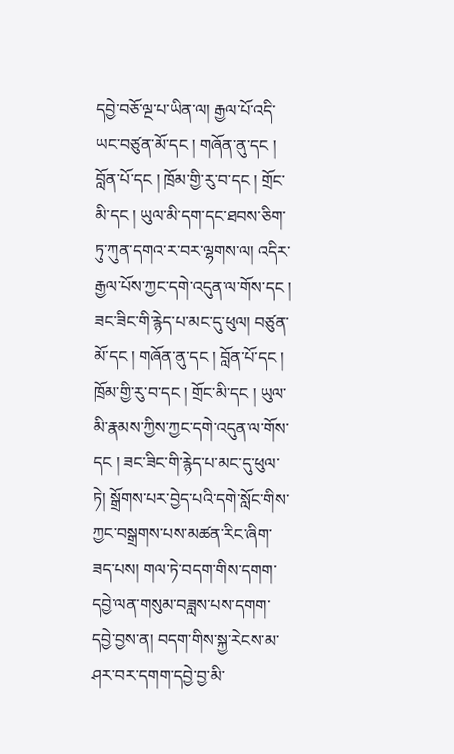དབྱེ་བཅོ་ལྔ་པ་ཡིན་ལ། རྒྱལ་པོ་འདི་ཡང་བཙུན་མོ་དང ། གཞོན་ནུ་དང ། བློན་པོ་དང ། ཁྲོམ་གྱི་རུ་བ་དང ། གྲོང་མི་དང ། ཡུལ་མི་དག་དང་ཐབས་ཅིག་ཏུ་ཀུན་དགའ་ར་བར་ལྷགས་ལ། འདིར་རྒྱལ་པོས་ཀྱང་དགེ་འདུན་ལ་གོས་དང ། ཟང་ཟིང་གི་རྙེད་པ་མང་དུ་ཕུལ། བཙུན་མོ་དང ། གཞོན་ནུ་དང ། བློན་པོ་དང ། ཁྲོམ་གྱི་རུ་བ་དང ། གྲོང་མི་དང ། ཡུལ་མི་རྣམས་ཀྱིས་ཀྱང་དགེ་འདུན་ལ་གོས་དང ། ཟང་ཟིང་གི་རྙེད་པ་མང་དུ་ཕུལ་ཏེ། སྒྲོགས་པར་བྱེད་པའི་དགེ་སློང་གིས་ཀྱང་བསྒྲགས་པས་མཚན་རིང་ཞིག་ཟད་པས། གལ་ཏེ་བདག་གིས་དགག་དབྱེ་ལན་གསུམ་བཟླས་པས་དགག་དབྱེ་བྱས་ན། བདག་གིས་སྐྱ་རེངས་མ་ཤར་བར་དགག་དབྱེ་བྱ་མི་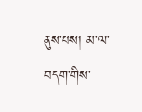ནུས་པས། མ་ལ་བདག་གིས་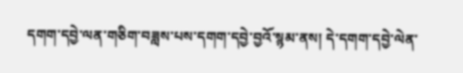དགག་དབྱེ་ལན་གཅིག་བཟླས་པས་དགག་དབྱེ་བྱའོ་སྙམ་ནས། དེ་དགག་དབྱེ་ལེན་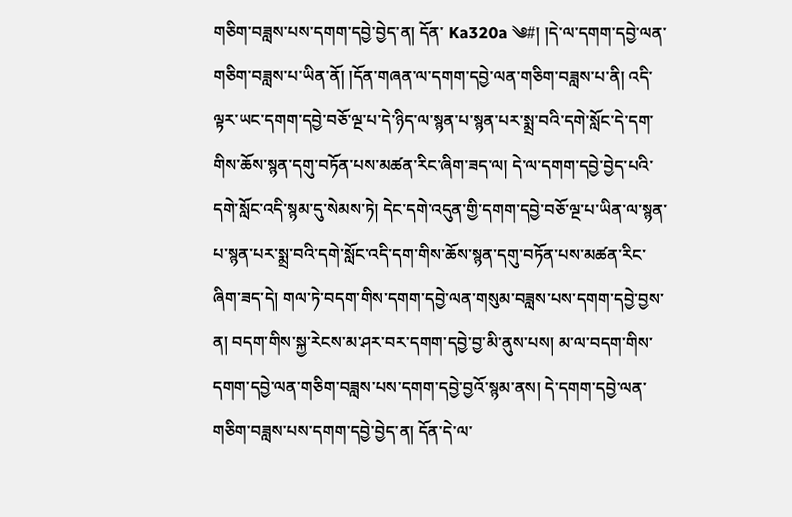གཅིག་བཟླས་པས་དགག་དབྱེ་བྱེད་ན། དོན་ Ka320a ༄#། །དེ་ལ་དགག་དབྱེ་ལན་གཅིག་བཟླས་པ་ཡིན་ནོ། །དོན་གཞན་ལ་དགག་དབྱེ་ལན་གཅིག་བཟླས་པ་ནི། འདི་ལྟར་ཡང་དགག་དབྱེ་བཅོ་ལྔ་པ་དེ་ཉིད་ལ་སྙན་པ་སྙན་པར་སྨྲ་བའི་དགེ་སློང་དེ་དག་གིས་ཆོས་སྙན་དགུ་བཏོན་པས་མཚན་རིང་ཞིག་ཟད་ལ། དེ་ལ་དགག་དབྱེ་བྱེད་པའི་དགེ་སློང་འདི་སྙམ་དུ་སེམས་ཏེ། དེང་དགེ་འདུན་གྱི་དགག་དབྱེ་བཅོ་ལྔ་པ་ཡིན་ལ་སྙན་པ་སྙན་པར་སྨྲ་བའི་དགེ་སློང་འདི་དག་གིས་ཆོས་སྙན་དགུ་བཏོན་པས་མཚན་རིང་ཞིག་ཟད་དེ། གལ་ཏེ་བདག་གིས་དགག་དབྱེ་ལན་གསུམ་བཟླས་པས་དགག་དབྱེ་བྱས་ན། བདག་གིས་སྐྱ་རེངས་མ་ཤར་བར་དགག་དབྱེ་བྱ་མི་ནུས་པས། མ་ལ་བདག་གིས་དགག་དབྱེ་ལན་གཅིག་བཟླས་པས་དགག་དབྱེ་བྱའོ་སྙམ་ནས། དེ་དགག་དབྱེ་ལན་གཅིག་བཟླས་པས་དགག་དབྱེ་བྱེད་ན། དོན་དེ་ལ་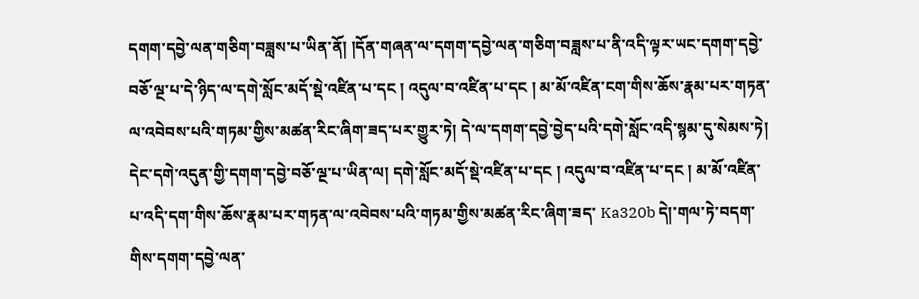དགག་དབྱེ་ལན་གཅིག་བཟླས་པ་ཡིན་ནོ། །དོན་གཞན་ལ་དགག་དབྱེ་ལན་གཅིག་བཟླས་པ་ནི་འདི་ལྟར་ཡང་དགག་དབྱེ་བཅོ་ལྔ་པ་དེ་ཉིད་ལ་དགེ་སློང་མདོ་སྡེ་འཛིན་པ་དང ། འདུལ་བ་འཛིན་པ་དང ། མ་མོ་འཛིན་ངག་གིས་ཆོས་རྣམ་པར་གཏན་ལ་འབེབས་པའི་གཏམ་གྱིས་མཚན་རིང་ཞིག་ཟད་པར་གྱུར་ཏེ། དེ་ལ་དགག་དབྱེ་བྱེད་པའི་དགེ་སློང་འདི་སྙམ་དུ་སེམས་ཏེ། དེང་དགེ་འདུན་གྱི་དགག་དབྱེ་བཅོ་ལྔ་པ་ཡིན་ལ། དགེ་སློང་མདོ་སྡེ་འཛིན་པ་དང ། འདུལ་བ་འཛིན་པ་དང ། མ་མོ་འཛིན་པ་འདི་དག་གིས་ཆོས་རྣམ་པར་གཏན་ལ་འབེབས་པའི་གཏམ་གྱིས་མཚན་རིང་ཞིག་ཟད་ Ka320b དེ།་གལ་ཏེ་བདག་གིས་དགག་དབྱེ་ལན་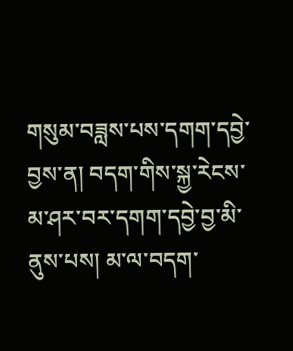གསུམ་བཟླས་པས་དགག་དབྱེ་བྱས་ན། བདག་གིས་སྐྱ་རེངས་མ་ཤར་བར་དགག་དབྱེ་བྱ་མི་ནུས་པས། མ་ལ་བདག་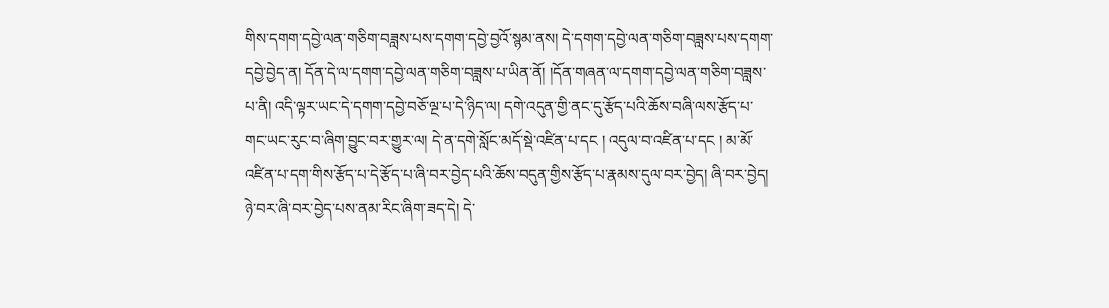གིས་དགག་དབྱེ་ལན་གཅིག་བཟླས་པས་དགག་དབྱེ་བྱའོ་སྙམ་ནས། དེ་དགག་དབྱེ་ལན་གཅིག་བཟླས་པས་དགག་དབྱེ་བྱེད་ན། དོན་དེ་ལ་དགག་དབྱེ་ལན་གཅིག་བཟླས་པ་ཡིན་ནོ། །དོན་གཞན་ལ་དགག་དབྱེ་ལན་གཅིག་བཟླས་པ་ནི། འདི་ལྟར་ཡང་དེ་དགག་དབྱེ་བཅོ་ལྔ་པ་དེ་ཉིད་ལ། དགེ་འདུན་གྱི་ནང་དུ་རྩོད་པའི་ཆོས་བཞི་ལས་རྩོད་པ་གང་ཡང་རུང་བ་ཞིག་བྱུང་བར་གྱུར་ལ། དེ་ན་དགེ་སློང་མདོ་སྡེ་འཛིན་པ་དང ། འདུལ་བ་འཛིན་པ་དང ། མ་མོ་འཛིན་པ་དག་གིས་རྩོད་པ་དེ་རྩོད་པ་ཞི་བར་བྱེད་པའི་ཆོས་བདུན་གྱིས་རྩོད་པ་རྣམས་དུལ་བར་བྱེད། ཞི་བར་བྱེད། ཉེ་བར་ཞི་བར་བྱེད་པས་ནམ་རིང་ཞིག་ཟད་དེ། དེ་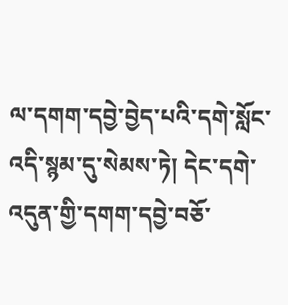ལ་དགག་དབྱེ་བྱེད་པའི་དགེ་སློང་འདི་སྙམ་དུ་སེམས་ཏེ། དེང་དགེ་འདུན་གྱི་དགག་དབྱེ་བཅོ་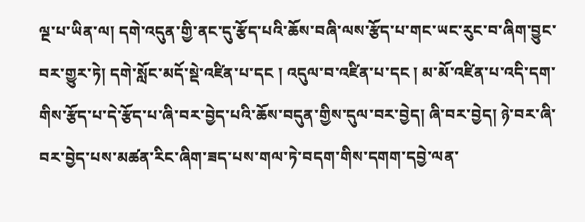ལྔ་པ་ཡིན་ལ། དགེ་འདུན་གྱི་ནང་དུ་རྩོད་པའི་ཆོས་བཞི་ལས་རྩོད་པ་གང་ཡང་རུང་བ་ཞིག་བྱུང་བར་གྱུར་ཏེ། དགེ་སློང་མདོ་སྡེ་འཛིན་པ་དང ། འདུལ་བ་འཛིན་པ་དང ། མ་མོ་འཛིན་པ་འདི་དག་གིས་རྩོད་པ་དེ་རྩོད་པ་ཞི་བར་བྱེད་པའི་ཆོས་བདུན་གྱིས་དུལ་བར་བྱེད། ཞི་བར་བྱེད། ཉེ་བར་ཞི་བར་བྱེད་པས་མཚན་རིང་ཞིག་ཟད་པས་གལ་ཏེ་བདག་གིས་དགག་དབྱེ་ལན་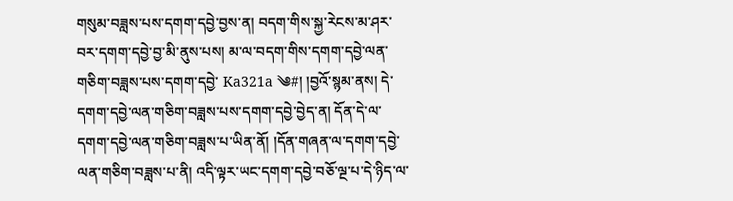གསུམ་བཟླས་པས་དགག་དབྱེ་བྱས་ན། བདག་གིས་སྐྱ་རེངས་མ་ཤར་བར་དགག་དབྱེ་བྱ་མི་ནུས་པས། མ་ལ་བདག་གིས་དགག་དབྱེ་ལན་གཅིག་བཟླས་པས་དགག་དབྱེ་ Ka321a ༄#། །བྱའོ་སྙམ་ནས། དེ་དགག་དབྱེ་ལན་གཅིག་བཟླས་པས་དགག་དབྱེ་བྱེད་ན། དོན་དེ་ལ་དགག་དབྱེ་ལན་གཅིག་བཟླས་པ་ཡིན་ནོ། །དོན་གཞན་ལ་དགག་དབྱེ་ལན་གཅིག་བཟླས་པ་ནི། འདི་ལྟར་ཡང་དགག་དབྱེ་བཅོ་ལྔ་པ་དེ་ཉིད་ལ་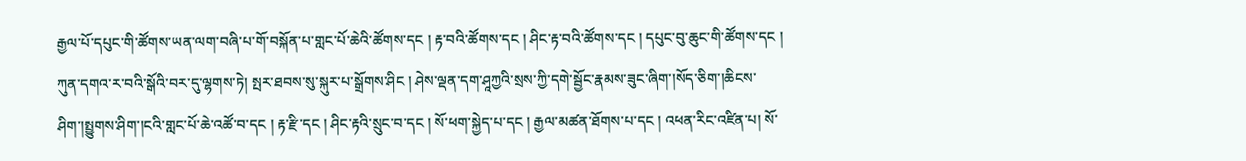རྒྱལ་པོ་དཔུང་གི་ཚོགས་ཡན་ལག་བཞི་པ་གོ་བསྐོན་པ་གླང་པོ་ཆེའི་ཚོགས་དང ། རྟ་བའི་ཚོགས་དང ། ཤིང་རྟ་བའི་ཚོགས་དང ། དཔུང་བུ་ཆུང་གི་ཚོགས་དང ། ཀུན་དགའ་ར་བའི་སྒོའི་བར་དུ་ལྷགས་ཏེ། སྤར་ཐབས་སུ་སྐུར་པ་སྒྲོགས་ཤིང ། ཤེས་ལྡན་དག་ཤཱཀྱའི་སྲས་ཀྱི་དགེ་སྦྱོང་རྣམས་ཟུང་ཞིག་།སོད་ཅིག་།ཆིངས་ཤིག་།སྤྱུགས་ཤིག་།ངའི་གླང་པོ་ཆེ་འཚོ་བ་དང ། རྟ་རྫི་དང ། ཤིང་རྟའི་སྲུང་བ་དང ། སོ་ཕག་སྐྱེད་པ་དང ། རྒྱལ་མཚན་ཐོགས་པ་དང ། འཕན་རིང་འཛིན་པ། སོ་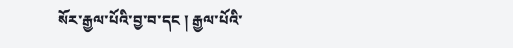སོར་རྒྱལ་པོའི་བྱ་བ་དང ། རྒྱལ་པོའི་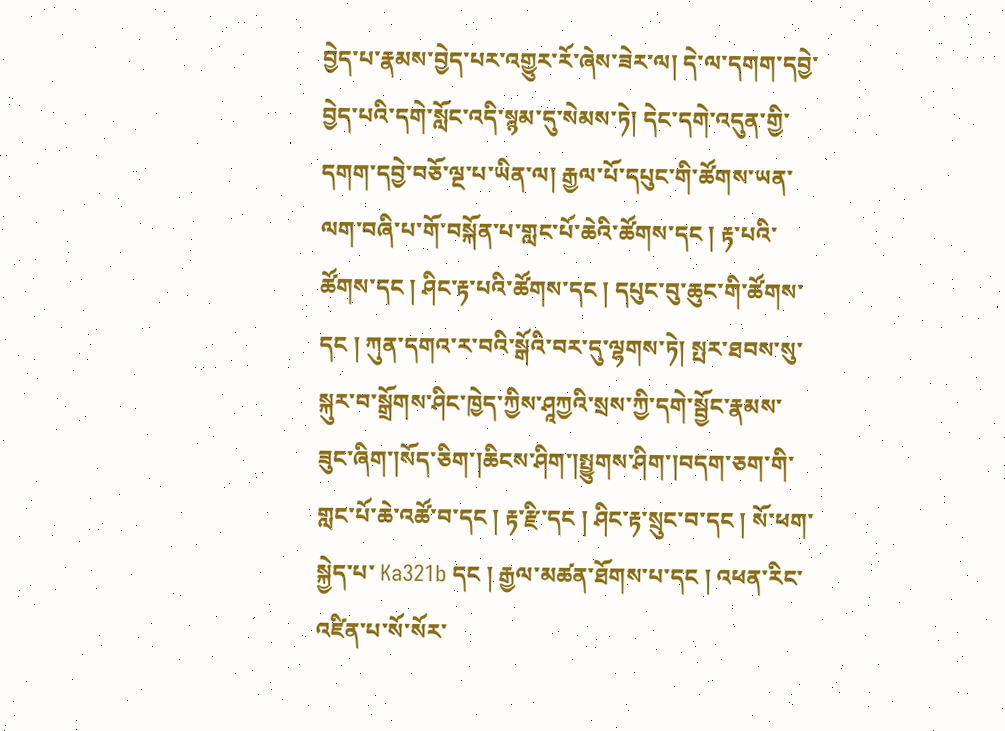བྱེད་པ་རྣམས་བྱེད་པར་འགྱུར་རོ་ཞེས་ཟེར་ལ། དེ་ལ་དགག་དབྱེ་བྱེད་པའི་དགེ་སློང་འདི་སྙམ་དུ་སེམས་ཏེ། དེང་དགེ་འདུན་གྱི་དགག་དབྱེ་བཅོ་ལྔ་པ་ཡིན་ལ། རྒྱལ་པོ་དཔུང་གི་ཚོགས་ཡན་ལག་བཞི་པ་གོ་བསྐོན་པ་གླང་པོ་ཆེའི་ཚོགས་དང ། རྟ་པའི་ཚོགས་དང ། ཤིང་རྟ་པའི་ཚོགས་དང ། དཔུང་བུ་ཆུང་གི་ཚོགས་དང ། ཀུན་དགའ་ར་བའི་སྒོའི་བར་དུ་ལྷགས་ཏེ། སྤར་ཐབས་སུ་སྐུར་བ་སྒྲོགས་ཤིང་ཁྱེད་ཀྱིས་ཤཱཀྱའི་སྲས་ཀྱི་དགེ་སྦྱོང་རྣམས་ཟུང་ཞིག་།སོད་ཅིག་།ཆིངས་ཤིག་།སྤྱུགས་ཤིག་།བདག་ཅག་གི་གླང་པོ་ཆེ་འཚོ་བ་དང ། རྟ་རྫི་དང ། ཤིང་རྟ་སྲུང་བ་དང ། སོ་ཕག་སྐྱེད་པ་ Ka321b དང ། རྒྱལ་མཚན་ཐོགས་པ་དང ། འཕན་རིང་འཛིན་པ་སོ་སོར་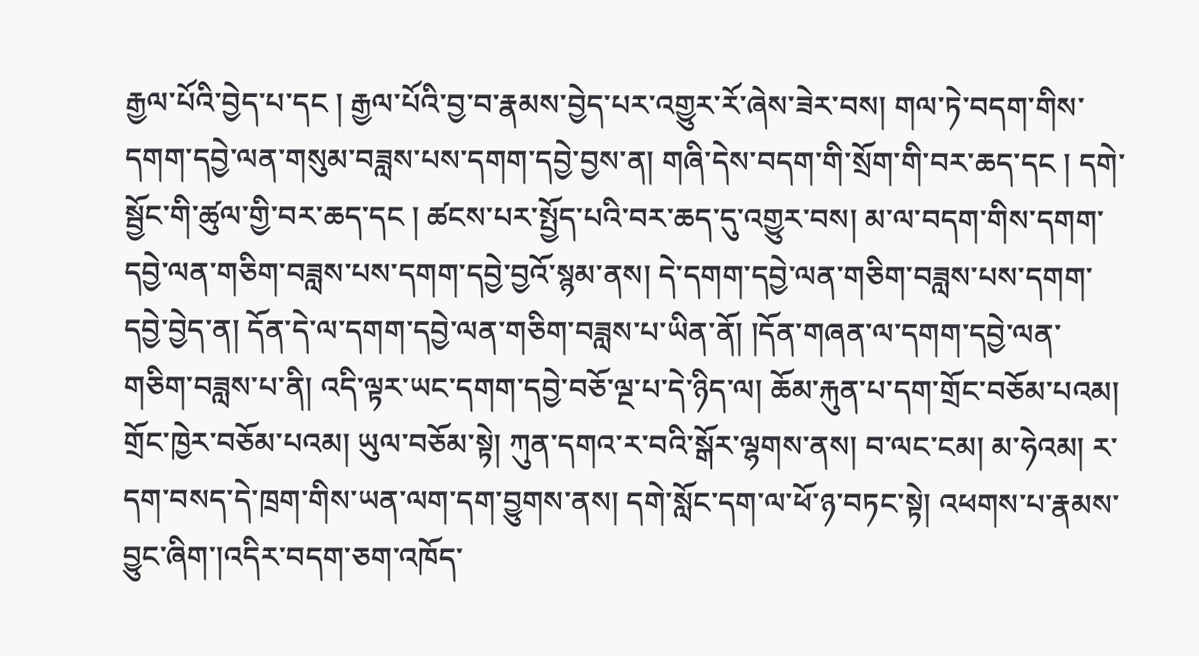རྒྱལ་པོའི་བྱེད་པ་དང ། རྒྱལ་པོའི་བྱ་བ་རྣམས་བྱེད་པར་འགྱུར་རོ་ཞེས་ཟེར་བས། གལ་ཏེ་བདག་གིས་དགག་དབྱེ་ལན་གསུམ་བཟླས་པས་དགག་དབྱེ་བྱས་ན། གཞི་དེས་བདག་གི་སྲོག་གི་བར་ཆད་དང ། དགེ་སྦྱོང་གི་ཚུལ་གྱི་བར་ཆད་དང ། ཚངས་པར་སྤྱོད་པའི་བར་ཆད་དུ་འགྱུར་བས། མ་ལ་བདག་གིས་དགག་དབྱེ་ལན་གཅིག་བཟླས་པས་དགག་དབྱེ་བྱའོ་སྙམ་ནས། དེ་དགག་དབྱེ་ལན་གཅིག་བཟླས་པས་དགག་དབྱེ་བྱེད་ན། དོན་དེ་ལ་དགག་དབྱེ་ལན་གཅིག་བཟླས་པ་ཡིན་ནོ། །དོན་གཞན་ལ་དགག་དབྱེ་ལན་གཅིག་བཟླས་པ་ནི། འདི་ལྟར་ཡང་དགག་དབྱེ་བཅོ་ལྔ་པ་དེ་ཉིད་ལ། ཆོམ་རྐུན་པ་དག་གྲོང་བཅོམ་པའམ། གྲོང་ཁྱེར་བཅོམ་པའམ། ཡུལ་བཅོམ་སྟེ། ཀུན་དགའ་ར་བའི་སྒོར་ལྷགས་ནས། བ་ལང་ངམ། མ་ཧེའམ། ར་དག་བསད་དེ་ཁྲག་གིས་ཡན་ལག་དག་བྱུགས་ནས། དགེ་སློང་དག་ལ་ཕོ་ཉ་བཏང་སྟེ། འཕགས་པ་རྣམས་བྱུང་ཞིག་།འདིར་བདག་ཅག་འཁོད་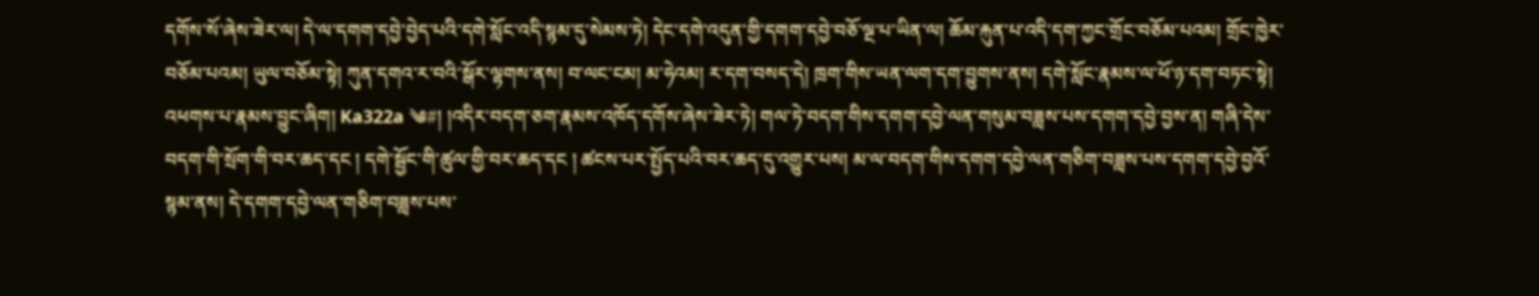དགོས་སོ་ཞེས་ཟེར་ལ། དེ་ལ་དགག་དབྱེ་བྱེད་པའི་དགེ་སློང་འདི་སྙམ་དུ་སེམས་ཏེ། དེང་དགེ་འདུན་གྱི་དགག་དབྱེ་བཅོ་ལྔ་པ་ཡིན་ལ། ཆོམ་རྐུན་པ་འདི་དག་ཀྱང་གྲོང་བཅོམ་པའམ། གྲོང་ཁྱེར་བཅོམ་པའམ། ཡུལ་བཅོམ་སྟེ། ཀུན་དགའ་ར་བའི་སྒོར་ལྷགས་ནས། བ་ལང་ངམ། མ་ཧེའམ། ར་དག་བསད་དེ། ཁྲག་གིས་ཡན་ལག་དག་བྱུགས་ནས། དགེ་སློང་རྣམས་ལ་ཕོ་ཉ་དག་བཏང་སྟེ། འཕགས་པ་རྣམས་བྱུང་ཞིག། Ka322a ༄#། །འདིར་བདག་ཅག་རྣམས་འཁོད་དགོས་ཞེས་ཟེར་ཏེ། གལ་ཏེ་བདག་གིས་དགག་དབྱེ་ལན་གསུམ་བཟླས་པས་དགག་དབྱེ་བྱས་ན། གཞི་དེས་བདག་གི་སྲོག་གི་བར་ཆད་དང ། དགེ་སྦྱོང་གི་ཚུལ་གྱི་བར་ཆད་དང ། ཚངས་པར་སྤྱོད་པའི་བར་ཆད་དུ་འགྱུར་པས། མ་ལ་བདག་གིས་དགག་དབྱེ་ལན་གཅིག་བཟླས་པས་དགག་དབྱེ་བྱའོ་སྙམ་ནས། དེ་དགག་དབྱེ་ལན་གཅིག་བཟླས་པས་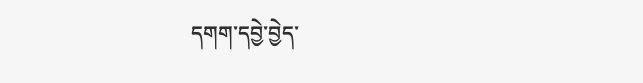དགག་དབྱེ་བྱེད་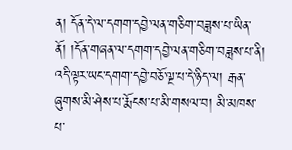ན། དོན་དེ་ལ་དགག་དབྱེ་ལན་གཅིག་བཟླས་པ་ཡིན་ནོ། །དོན་གཞན་ལ་དགག་དབྱེ་ལན་གཅིག་བཟླས་པ་ནི། འདི་ལྟར་ཡང་དགག་དབྱེ་བཅོ་ལྔ་པ་དེ་ཉིད་ལ། རྒན་ཞུགས་མི་ཤེས་པ་རྨོངས་པ་མི་གསལ་བ། མི་མཁས་པ་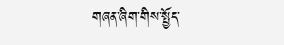གཞན་ཞིག་གིས་སྤྱོད་